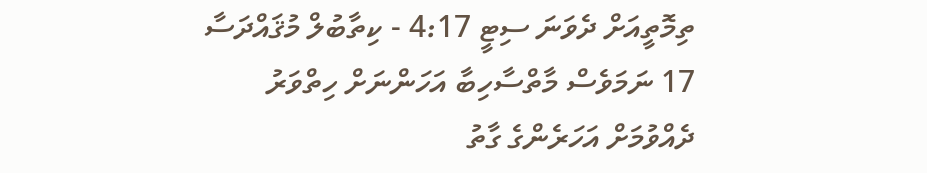ތިމޮތީއަށް ދެވަނަ ސިޓީ 4:17 - ކިތާބުލް މުޤައްދަސާ
17 ނަމަވެސް މާތްސާހިބާ އަހަންނަށް ހިތްވަރު ދެއްވުމަށް އަހަރެންގެ ގާތު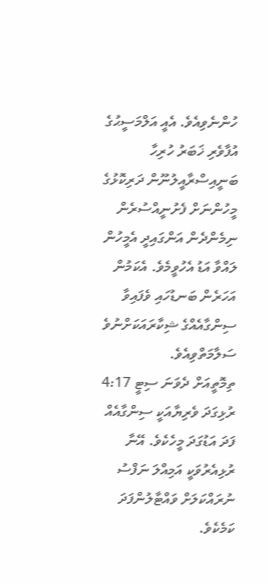ހުންނެވިއެވެ. އެއީ އަލްމަސީޙުގެ އުފާވެރި ޚަބަރު ހުރިހާ ބަނީއިސްރާއީލުނޫން ދަރިކޮޅުގެ މީހުންނަށް ފެށުނީއްސުރެން ނިމެންދެން އަންގައިދީ އެމީހުން ލައްވާ އަޑު އެހުވީމެވެ. އެކަމުން އަހަރެން ބަނޑުހައި ވެފައިވާ ސިންގާއެއްގެ ޝިކާރައަކަށްނުވެ ސަލާމަތްވިއެވެ.
ތިމޮތީއަށް ދެވަނަ ސިޓީ 4:17
ރުޅިގަދަ ވެރިޔާއަކީ ސިންގާއެއް ފަދަ އަޑުގަދަ މީހެކެވެ. އޭނާ ރުޅިއެރުވަކީ އަމިއްލަ ނަފްސު ނުރައްކަލަށް ވައްޓާލުންފަދަ ކަމެކެވެ.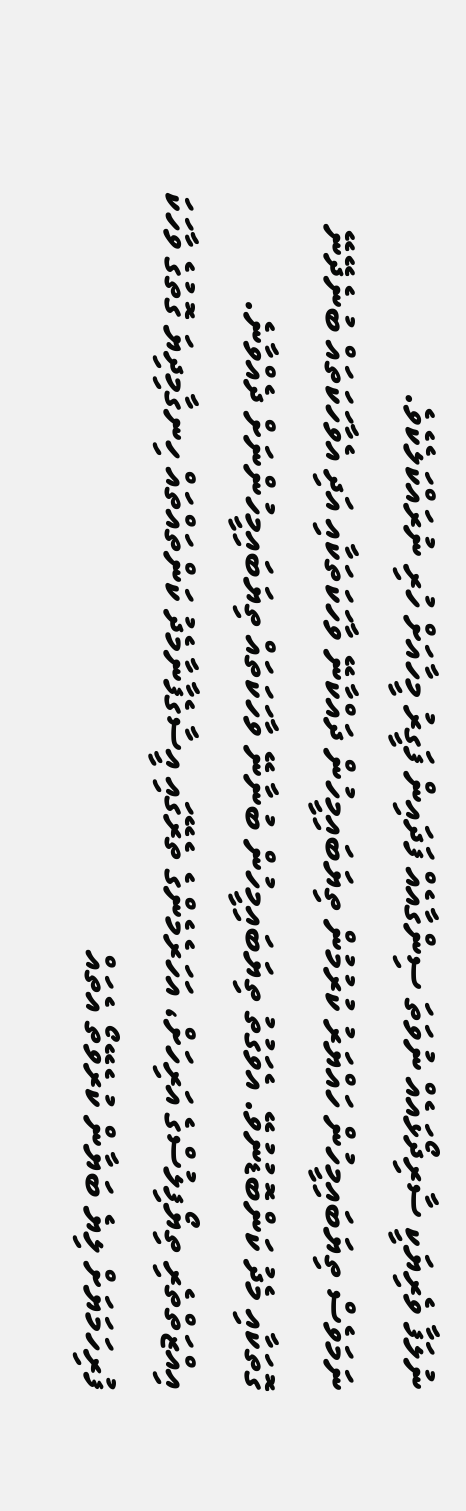ނުލަފާ ވެރިޔަކީ ސާރިދޯޅައެއް ނުވަތަ ސިންގާއެއް ފަދައިން ފަގީރު މީހާއަށް ހުރި ނުރައްކަލެކެވެ.
ނަމަވެސް ތިޔަބައިމީހުން ހައްޔަރު ކުރުމުން ތިޔަބައިމީހުން ދައްކާނޭ ވާހަކަތަކާއި އަދި އެވާހަކަތައް ބުނެދޭނޭ ގޮތަކާއި މެދު ކަންބޮޑުނުވޭ. އެވަގުތު ތިޔަބައިމީހުން ބުނާނޭ ވާހަކަތައް ތިޔަބައިމީހުންނަށް ދެއްވާނެ.
އިއްޒަތްތެރި ތިޔޯފިލުސްގެ އަރިހަށް، އަހަރެމެންގެ ތެރޭގައި އީސާގެފާނާމެދު ކަންތައްތައް ހިނގާމިދިޔަ ގޮތުގެ ވާހަކަ ފުރިހަމަޔަށް ލިޔެ ބަޔާން ކުރެވޭތޯ އެތައް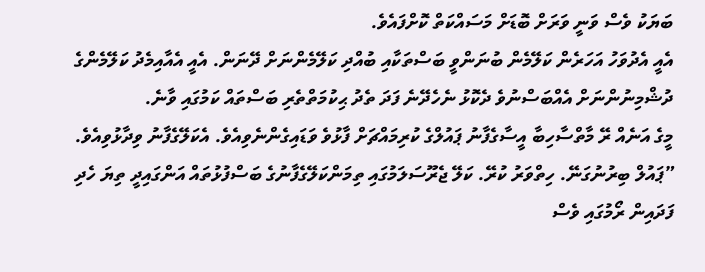ބަޔަކު ވެސް ވަނީ ވަރަށް ބޮޑަށް މަސައްކަތް ކޮށްފައެވެ.
އެއީ އެދުވަހު އަހަރެން ކަލޭމެން ބުނަންވީ ބަސްތަކާއި ބުއްދި ކަލޭމެންނަށް ދޭނަން. އެއީ އެއާއިމެދު ކަލޭމެންގެ ދުޝްމިނުންނަށް އެއްބަސްނުވެ ދެކޮޅު ނެހެދޭނެ ފަދަ ތެދު ޙިކުމަތްތެރި ބަސްތައް ކަމުގައި ވާނެ.
މީގެ އަނެއް ރޭ މާތްސާހިބާ އީސާގެފާނު ޕައުލްގެ ކުރިމައްޗަށް ފާޅުވެ ވަޑައިގެންނެވިއެވެ. އެކަލޭގެފާނު ވިދާޅުވިއެވެ. ”ޕައުލް ބިރުނުގަނޭ. ހިތްވަރު ކުރޭ. ކަލޭ ޖެރޫސަލަމުގައި ތިމަންކަލޭގެފާނުގެ ބަސްފުޅުތައް އަންގައިދީ ތިޔަ ހެދި ފަދައިން ރޯމުގައި ވެސް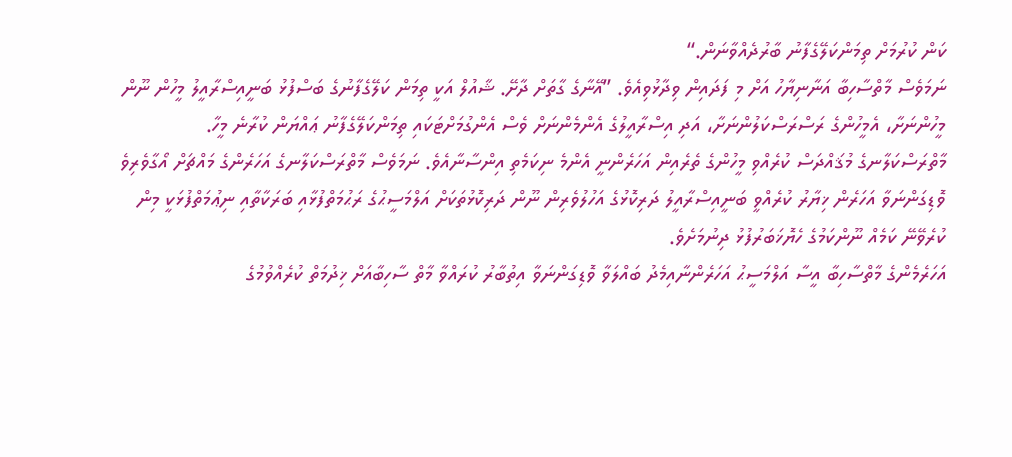ކަން ކުރުމަށް ތިމަންކަލޭގެފާނު ބާރުދެއްވާނަން.“
ނަމަވެސް މާތްސާހިބާ އަނާނިޔާހު އަށް މި ފަދައިން ވިދާޅުވިއެވެ. ”އޭނާގެ ގާތަށް ދާށޭ. ޝާއުލް އަކީ ތިމަން ކަލޭގެފާނުގެ ބަސްފުޅު ބަނީއިސްރާއީލު މީހުން ނޫން މީހުންނަށާ، އެމީހުންގެ ރަސްރަސްކަލުންނަށާ، އަދި އިސްރާއީލުގެ އެންމެންނަށް ވެސް އެންގުމަށްޓަކައި ތިމަންކަލޭގެފާނު ޢައްޔަން ކުރާނެ މީހާ.
މާތްރަސްކަލާނގެ މުޤައްދަސް ކުރެއްވި މީހުންގެ ތެރެއިން އަހަރެންނީ އެންމެ ނިކަމެތި އިންސާނާއެވެ. ނަމަވެސް މާތްރަސްކަލާނގެ އަހަރެންގެ މައްޗަށް އޯގާވެރިވެ ވޮޑިގަންނަވާ އަހަރެން ޚިޔާރު ކުރެއްވީ ބަނީއިސްރާއީލު ދަރިކޮޅުގެ އަހުލުވެރިން ނޫން ދަރިކޮޅުތަކަށް އަލްމަސީޙުގެ ރަޙުމަތްފުޅާއި ބަރަކާތާއި ނިޢުމަތްފުޅަކީ މިން ކުރެވޭނޭ ކަމެއް ނޫންކަމުގެ ހެޔޮޚަބަރުފުޅު ދިނުމަށެވެ.
އަހަރެމެންގެ މާތްސާހިބާ އީސާ އަލްމަސީޙު އަހަރެންނާއިމެދު ބައްލަވާ ވޮޑިގަންނަވާ އިތުބާރު ކުރައްވާ މާތް ސާހިބާއަށް ޚިދުމަތް ކުރެއްވުމުގެ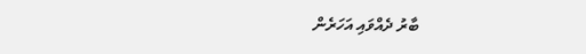ބާރު ދެއްވައި އަހަރެން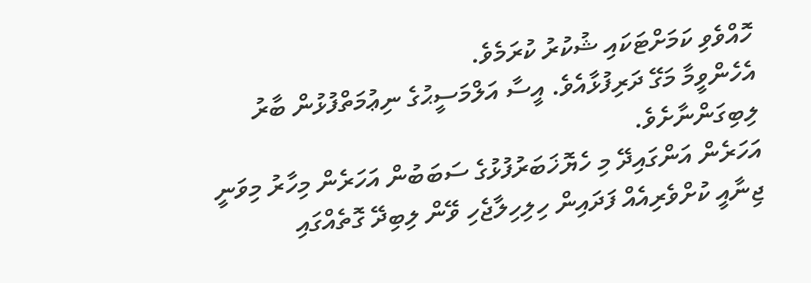ހޮއްވެވި ކަމަށްޓަކައި ޝުކުރު ކުރަމެވެ.
އެހެންވީމާ މަގޭ ދަރިފުޅާއެވެ. އީސާ އަލްމަސީޙުގެ ނިޢުމަތްފުޅުން ބާރު ލިބިގަންނާށެވެ.
އަހަރެން އަންގައިދޭ މި ހެޔޮޚަބަރުފުޅުގެ ސަބަބުން އަހަރެން މިހާރު މިވަނީ ޖިނާއީ ކުށްވެރިއެއް ފަދައިން ހިލިހިލާޖެހި ވޭން ލިބިދޭ ގޮތެއްގައި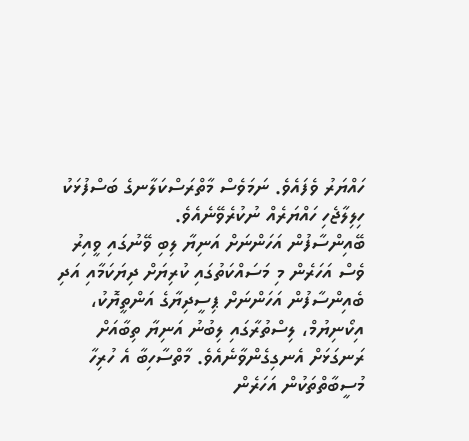ހައްޔަރު ވެފައެވެ. ނަމަވެސް މާތްރަސްކަލާނގެ ބަސްފުޅަކު ހިލިލާޖެހި ހައްޔަރެއް ނުކުރެވޭނެއެވެ.
ބޭއިންސާފުން އަހަންނަށް އަނިޔާ ލިބި ވޭނުގައި ވީއިރު ވެސް އަހަރެން މި މަސައްކަތުގައި ކުރިޔަށް ދިޔަކަމާއި އަދި ބެއިންސާފުން އަހަންނަށް ޕިސީދިޔާގެ އަންތީޔޮކު، އިކޯނިޔުމް، ލިސްތުރާގައި ލިބުނު އަނިޔާ ތިބާއަށް ރަނގަޅަށް އެނގިގެންވާނެއެވެ. މާތްސާހިބާ އެ ހުރިހާ މުސީބާތްތަކުން އަހަރެން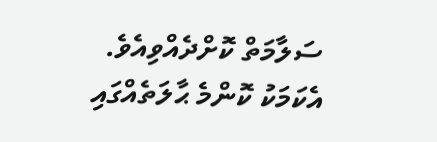ސަލާމަތް ކޮށްދެއްވިއެވެ.
އެކަމަކު ކޮންމެ ޙާލަތެއްގައި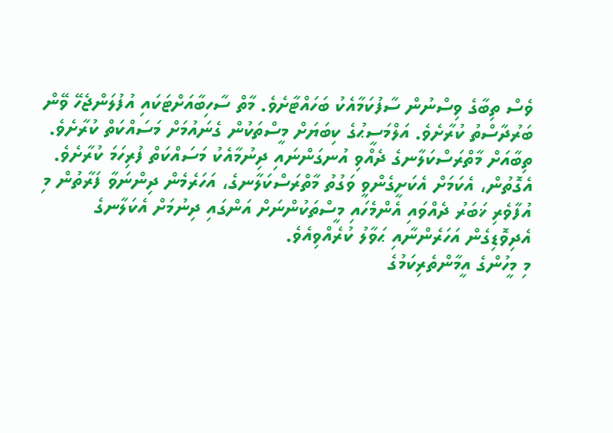ވެސް ތިބާގެ ވިސްނުން ސާފުކަމާއެކު ބަހައްޓާށެވެ. މާތް ސާހިބާއަށްޓަކައި އުފުލަންޖެހޭ ވޭން ބަރުދާސްތު ކުރާށެވެ. އަލްމަސީޙުގެ ކިބަޔަށް މީސްތަކުން ގެނައުމަށް މަސައްކަތް ކުރާށެވެ. ތިބާއަށް މާތްރަސްކަލާނގެ ދެއްވި އުނގަންނައި ދިނުމާއެކު މަސައްކަތް ފުރިހަމަ ކުރާށެވެ.
އެގޮތުން، އެކަމަށް އެކަށީގެންވީ ވަގުތު މާތްރަސްކަލާނގެ، އަހަރެމެން ދިންނަވާ ފަރާތުން މި އުފާވެރި ޚަބަރު ދެއްވައި އެންމެހައި މީސްތަކުންނަށް އަންގައި ދިނުމަށް އެކަލާނގެ އެދިވޮޑިގެން އަހަރެންނާއި ޙަވާލު ކުރެއްވިއެވެ.
މި މީހުންގެ އީމާންތެރިކަމުގެ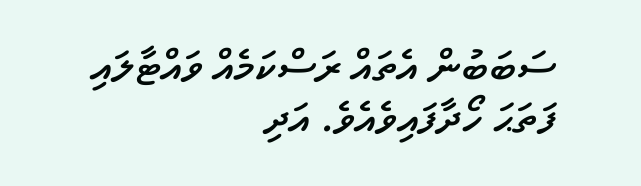ސަބަބުން އެތައް ރަސްކަމެއް ވައްޓާލައި ފަތަޙަ ހޯދާފައިވެއެވެ. އަދި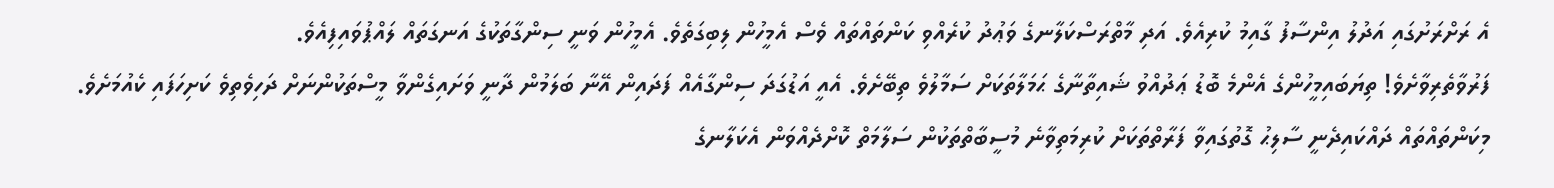އެ ރަށްރަށުގައި އަދުލު އިންސާފު ގާއިމު ކުރިއެވެ. އަދި މާތްރަސްކަލާނގެ ވަޢުދު ކުރެއްވި ކަންތައްތައް ވެސް އެމީހުން ލިބިގަތެވެ. އެމީހުން ވަނީ ސިންގާތަކުގެ އަނގަތައް ލައްޕުވައިފިއެވެ.
ފަރުވާތެރިވާށެވެ! ތިޔަބައިމީހުންގެ އެންމެ ބޮޑު ޢަދުއްވު ޝައިތާނާގެ ޙަމަލާތަކަށް ސަމާލުވެ ތިބޭށެވެ. އެއީ އަޑުގަދަ ސިންގާއެއް ފަދައިން އޭނާ ބަލަމުން ދާނީ ވަށައިގެންވާ މީސްތަކުންނަށް ދަހިވެތިވެ ކަށިހަފައި ކެއުމަށެވެ.
މިކަންތައްތައް ދައްކައިދެނީ ސާލިޙު ގޮތުގައިވާ ފަރާތްތަކަށް ކުރިމަތިވާނެ މުސީބާތްތަކުން ސަލާމަތް ކޮށްދެއްވަން އެކަލާނގެ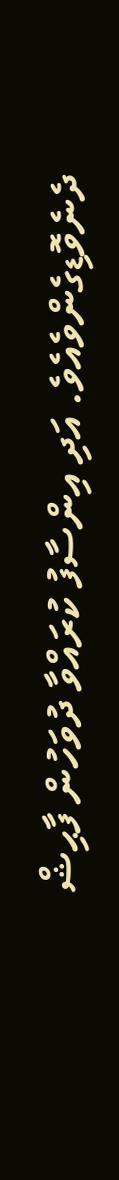ދެނެވޮޑިގެންވެއެވެ. އަދި އިންސާފު ކުރައްވާ ދުވަހުން ފާޙިޝް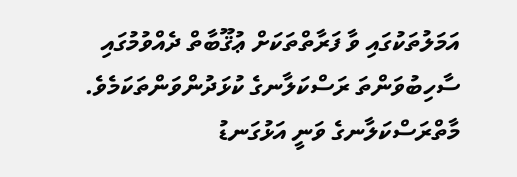އަމަލުތަކުގައި ވާ ފަރާތްތަކަށް ޢުޤޫބާތް ދެއްވުމުގައި ސާހިބުވަންތަ ރަސްކަލާނގެ ކުޅަދުންވަންތަކަމެވެ.
މާތްރަސްކަލާނގެ ވަނީ އަޅުގަނޑު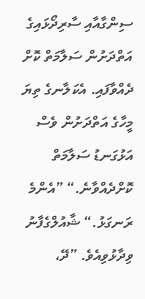ސިންގާއާއި ސާރިދޯޅައިގެ އަތްދަށުން ސަލާމަތް ކޮށް ދެއްވާފައި. އެކަލާނގެ ތިޔަ މީހާގެ އަތްދަށުން ވެސް އަޅުގަނޑު ސަލާމަތް ކޮށްދެއްވާނެ.“ ”އެންމެ ރަނގަޅު.“ ޝާއުލްގެފާނު ވިދާޅުވިއެވެ. ”ދޭ،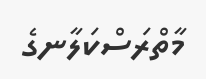މާތްރަސްކަލާނގެ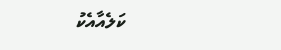ކަލެއާއެކު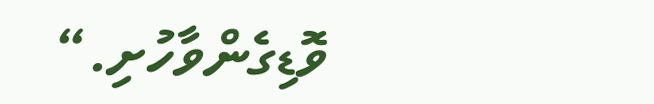ވޮޑިގެންވާހުށި.“